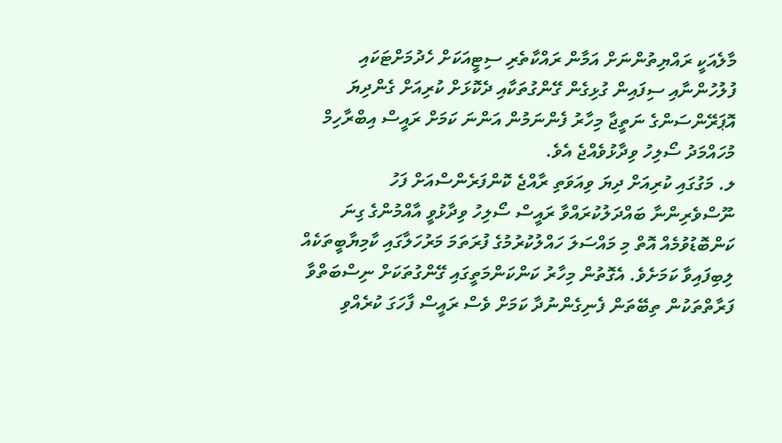މާލެއަކީ ރައްޔިތުންނަށް އަމާން ރައްކާތެރި ސިޓީއަކަށް ހެދުމަށްޓަކައި ފުލުހުންނާއި ސިފައިން ގުޅިގެން ގޭންގުތަކާއި ދެކޮޅަށް ކުރިއަށް ގެންދިޔަ އޮޕަރޭންސަންގެ ނަތީޖާ މިހާރު ފެންނަމުން އަންނަ ކަމަށް ރައީސް އިބްރާހިމް މުހައްމަދު ސޯލިހު ވިދާޅުވެއްޖެ އެވެ.
ލ. މަގުގައި ކުރިއަށް ދިޔަ ވިއަވަތި ރާއްޖެ ކޮންފަރެންސްއަށް ފަހު ނޫސްވެރިންނާ ބައްދަލުކުރައްވާ ރައީސް ސޯލިހު ވިދާޅުވީ އާއްމުންގެ ގިނަ ކަންބޮޑުވުމެއް އޮތް މި މައްސަލަ ހައްލުކުރުމުގެ ފުރަތަމަ މަރުހަލާގައި ކާމިޔާބީތަކެއް ލިބިފައިވާ ކަމަށެވެ. އެގޮތުން މިހާރު ކަންކަންމަތީގައި ގޭންގުތަކަށް ނިސްބަތްވާ ފަރާތްތަކުން ތިބޭތަން ފެނިގެންނުދާ ކަމަށް ވެސް ރައީސް ފާހަގަ ކުރެއްވި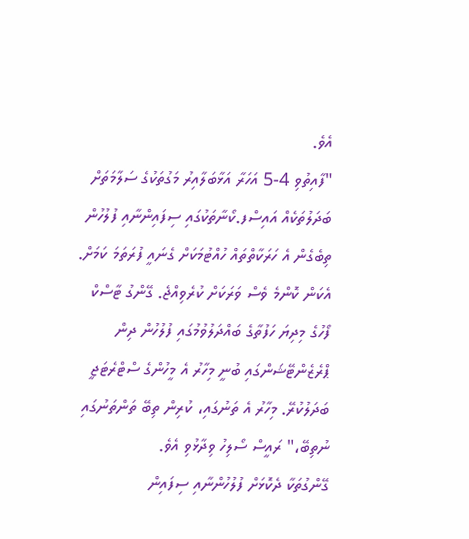އެވެ.
"ފާއިތުވި 4-5 އަހަރާ އަޅާބަލާއިރު މަގުތަކުގެ ސަލާމަތަށް ބަދަލުތަކެއް އައިސްފ.ކޯނާތަކުގައި ސިފައިންނާއި ފުލުހުން ތިބެގެން އެ ހަރަކާތްތައް ހުއްޓުމަކަށް ގެނައީ ފުރަތަމަ ކަމަށް. އެކަން ކޮންމެ ވެސް ވަރަކަށް ކުރެވިއްޖެ. ގޭންގު ޓާސްކް ފޯހުގެ މިދިޔަ ހަފުތާގެ ބައްދަލުވުމުގައި ފުލުހުން ދިން ޕްރެޒެންޓޭޝަންގައި ބުނީ މިހާރު އެ މީހުންގެ ސްޓްރެޓަޖީ ބަދަލުކުރޭ. މިހާރު އެ ތަނުގައި، ކުރިން ތިބޭ ތަންތަނުގައި ނުތިބޭ،" ރައީސް ސޯލިހު ވިދާޅުވި އެވެ.
ގޭންގުތަކާ ދެކޮޅަށް ފުލުހުންނާއި ސިފައިން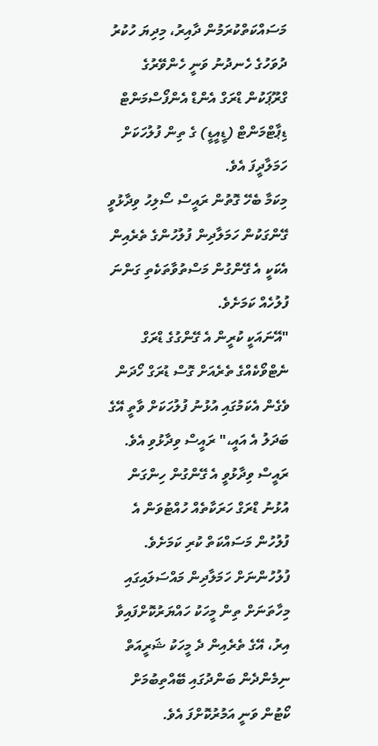މަސައްކަތްކުރަމުން ދާއިރު، މިދިޔަ ހުކުރު ދުވަހުގެ ހެނދުނު ވަނީ ހެންވޭރުގެ ގްރޫޕަކުން ޑްރަގް އެންޑް އެންފޯސްމަންޓް ޑިޕާޓްމަންޓް (ޑީއީޑީ) ގެ ތިން ފުލުހަކަށް ހަމަލާދީފަ އެވެ.
މިކަމާ ބެހޭ ގޮތުން ރައީސް ސޯލިހު ވިދާޅުވީ ގޭންގަކުން ހަމަލާދިން ފުލުހުންގެ ތެރެއިން އެކަކީ އެ ގޭންގުން މަސްތުވާތަކެތި ގަންނަ ފުލުހެއް ކަމަށެވެ.
"އޭނައަކީ ކުރީން އެ ގޭންގުގެ ޑްރަގް ނެޓްވޯކެއްގެ ތެރެއަށް ގޮސް ޑުރަގް ހޯދަން ވެގެން އެކަމުގައި އުޅުނު ފުލުހަކަށް ވާތީ އޭގެ ބަދަލު އެ އައީ،" ރައީސް ވިދާޅުވި އެވެ.
ރައީސް ވިދާޅުވީ އެ ގޭންގުން ހިންގަން އުޅުނު ޑްރަގް ހަރަކާތެއް ހުއްޓުވަން އެ ފުލުހުން މަސައްކަތް ކުރި ކަމަށެވެ.
ފުލުހުންނަށް ހަމަލާދިން މައްސަލައިގައި މިހާތަނަށް ތިން މީހަކު ހައްޔަރުކޮށްފައިވާ އިރު، އޭގެ ތެރެއިން ދެ މީހަކު ޝަރީއަތް ނިމެންދެން ބަންދުގައި ބޭއްތިބުމަށް ކޯޓުން ވަނީ އަމުރުކޮށްފަ އެވެ.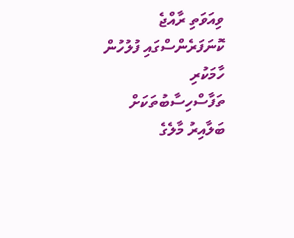ވިއަވަތި ރާއްޖެ ކޮނަފަރެންސްގައި ފުލުހުން ހާމަކުރި ތަފާސްހިސާބުތަކަށް ބަލާއިރު މާލެގެ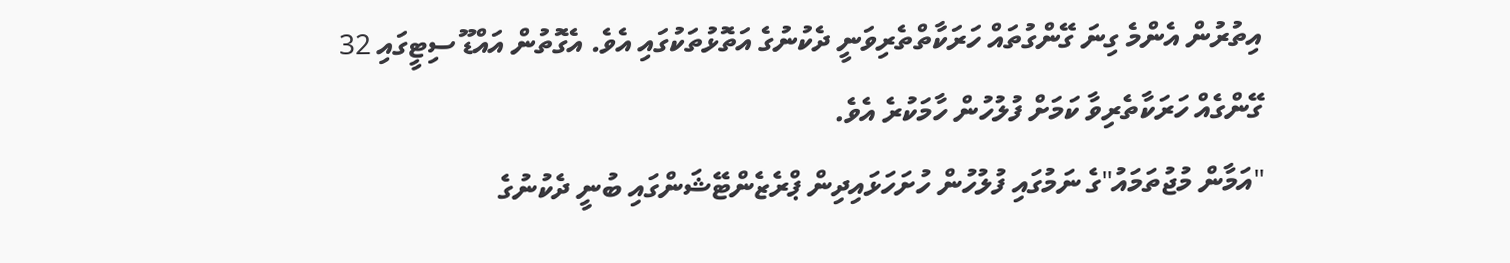އިތުރުން އެންމެ ގިނަ ގޭންގުތައް ހަރަކާތްތެރިވަނީ ދެކުނުގެ އަތޮޅުތަކުގައި އެވެ. އެގޮތުން އައްޑޫ ސިޓީގައި 32 ގޭންގެއް ހަރަކާތެރިވާ ކަމަށް ފުލުހުން ހާމަކުރެ އެވެ.
"އަމާން މުޖުތަމައު"ގެ ނަމުގައި ފުލުހުން ހުށަހަޅައިދިން ޕްރެޒެންޓޭޝަންގައި ބުނީ ދެކުނުގެ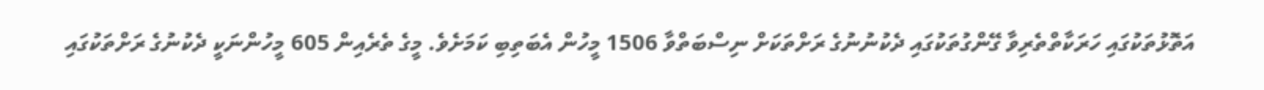އަތޮޅުތަކުގައި ހަރަކާތްތެރިވާ ގޭންގުތަކުގައި ދެކުނުނުގެ ރަށްތަކަށް ނިސްބަތްވާ 1506 މީހުން އެބަތިބި ކަމަށެވެ. މީގެ ތެރެއިން 605 މީހުންނަކީ ދެކުނުގެ ރަށްތަކުގައި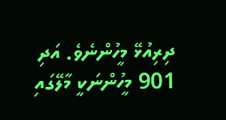ދިރިއުޅޭ މީހުންނެވެ. އަދި 901 މީހުންނަކީ މާލޭގައި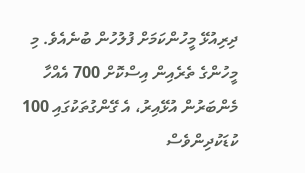ދިރިއުޅޭ މީހުންކަމަށް ފުލުހުން ބުނެއެވެ. މި މީހުންގެ ތެރެއިން އިސްކޮށް 700 އެއްހާ މެންބަރުން އުޅޭއިރު، އެ ގޭންގުތަކުގައި 100 ކުޑަކުދިންވެސް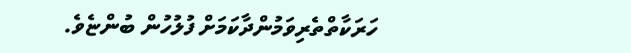ހަރަކާތްތެރިވަމުންދާކަމަށް ފުލުހުން ބުންޏެވެ.